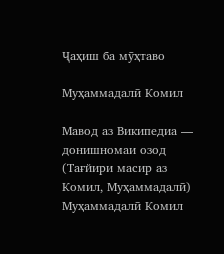Ҷаҳиш ба мӯҳтаво

Муҳаммадалӣ Комил

Мавод аз Википедиа — донишномаи озод
(Тағйири масир аз Комил, Муҳаммадалӣ)
Муҳаммадалӣ Комил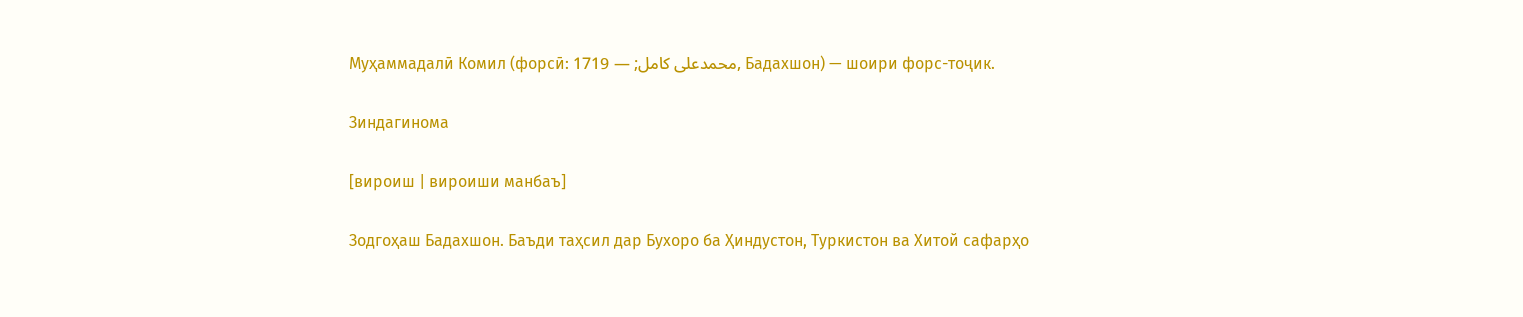Муҳаммадалӣ Комил (форсӣ: محمدعلی کامل; — 1719, Бадахшон) — шоири форс-тоҷик.

Зиндагинома

[вироиш | вироиши манбаъ]

Зодгоҳаш Бадахшон. Баъди таҳсил дар Бухоро ба Ҳиндустон, Туркистон ва Хитой сафарҳо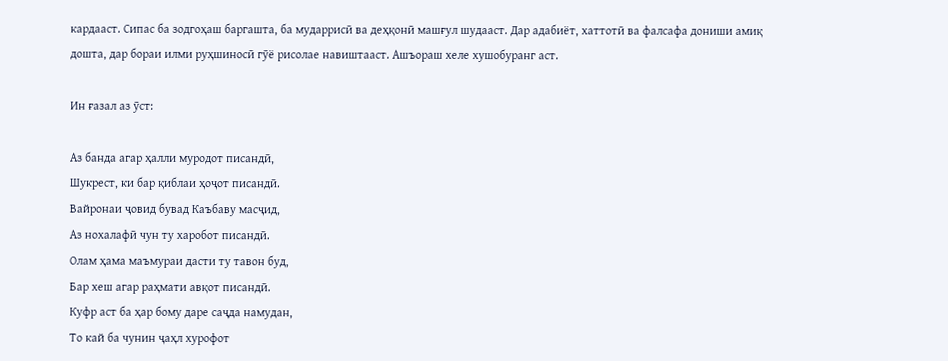кардааст. Сипас ба зодгоҳаш баргашта, ба мударрисӣ ва деҳқонӣ машғул шудааст. Дар адабиёт, хаттотӣ ва фалсафа дониши амиқ дошта, дар бораи илми руҳшиносӣ гӯё рисолае навиштааст. Ашъораш хеле хушобуранг аст.

Ин ғазал аз ӯст:

Аз банда агар ҳалли муродот писандӣ,
Шукрест, ки бар қиблаи ҳоҷот писандӣ.
Вайронаи ҷовид бувад Каъбаву масҷид,
Аз нохалафӣ чун ту харобот писандӣ.
Олам ҳама маъмураи дасти ту тавон буд,
Бар хеш агар раҳмати авқот писандӣ.
Куфр аст ба ҳар бому даре саҷда намудан,
То кай ба чунин ҷаҳл хурофот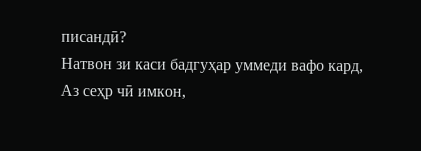писандӣ?
Натвон зи каси бадгуҳар уммеди вафо кард,
Аз сеҳр чӣ имкон,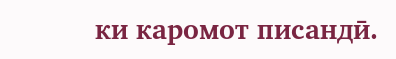ки каромот писандӣ.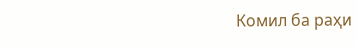Комил ба раҳи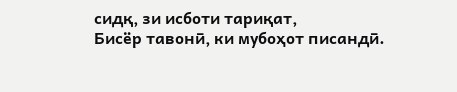сидқ, зи исботи тариқат,
Бисёр тавонӣ, ки мубоҳот писандӣ.